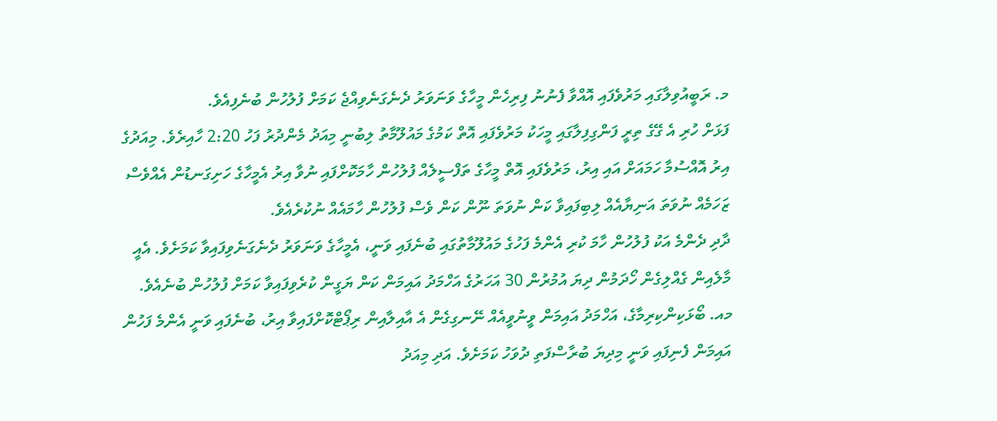މ. ރަބީއުވިލާގައި މަރުވެފައި އޮއްވާ ފެނުނު ފިރިހެން މީހާގެ ވަނަވަރު ދެނެގަނެވިއްޖެ ކަމަށް ފުލުހުން ބުނެފިއެވެ.
ފަޅަށް ހުރި އެ ގޭގެ ތިރީ ފަންގިފިލާގައި މީހަކު މަރުވެފައި އޮތް ކަމުގެ މައުލޫމާތު ލިބުނީ މިއަދު މެންދުރު ފަހު 2:20 ހާއިރެވެ. މިއަދުގެ އިރު އޮއްސުމާ ހަމައަށް އައި އިރު، މަރުވެފައި އޮތް މީހާގެ ތަފްސީލެއް ފުލުހުން ހާމަކޮށްފައި ނުވާ އިރު އެމީހާގެ ހަށިގަނޑުން އެއްވެސް ޒަހަމެއް ނުވަތަ އަނިޔާއެއް ލިބިފައިވާ ކަން ނުވަތަ ނޫން ކަން ވެސް ފުލުހުން ހާމައެއް ނުކުރެއެވެ.
ދާދި ދެންމެ އަކު ފުލުހުން ހާމަ ކުރި އެންމެ ފަހުގެ މައުލޫމާތުގައި ބުނެފައި ވަނީ، އެމީހާގެ ވަނަވަރު ދެނެގަނެވިފައިވާ ކަމަށެވެ. އެއީ މާލެއިން ގެއްލިގެން ހޯދަމުން ދިޔަ އުމުރުން 30 އަހަރުގެ އަހްމަދު އައިމަން ކަން ޔަގީން ކުރެވިފައިވާ ކަމަށް ފުލުހުން ބުނެއެވެ.
މއ. ބޯޅަކިންކިރިމާގެ، އަހްމަދު އައިމަން ވީނުވީއެއް ނޭނގިގެން އެ އާއިލާއިން ރިޕޯޓްކޮށްފައިވާ އިރު، ބުނެފައި ވަނީ އެންމެ ފަހުން އައިމަން ފެނިފައި ވަނީ މިދިޔަ ބުރާސްފަތި ދުވަހު ކަމަށެވެ. އަދި މިއަދު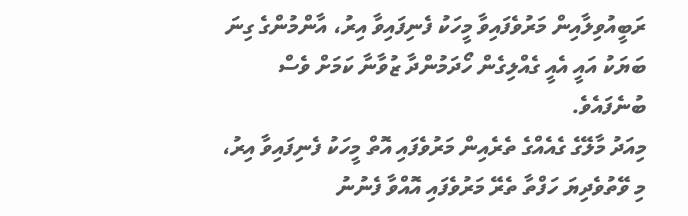ރަބީއުވިލާއިން މަރުވެފައިވާ މީހަކު ފެނިފައިވާ އިރު، އާންމުންގެ ގިނަ ބަޔަކު އައީ އެއީ ގެއްލިގެން ހޯދަމުންދާ ޒުވާނާ ކަމަށް ވެސް ބުނެފައެވެ.
މިއަދު މާލޭގެ ގެއެއްގެ ތެރެއިން މަރުވެފައި އޮތް މީހަކު ފެނިފައިވާ އިރު، މި ވޭތުވެދިޔަ ހަފްތާ ތެރޭ މަރުވެފައި އޮއްވާ ފެނުނު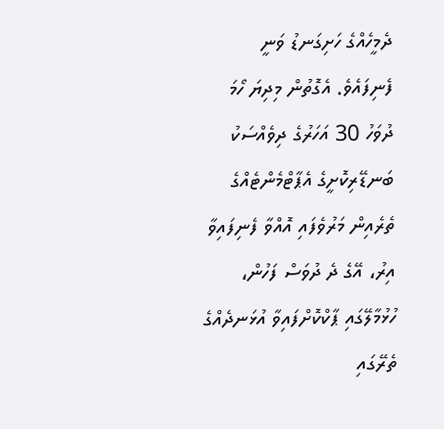ދެމީހެއްގެ ހަށިގަނޑު ވަނީ ފެނިފައެވެ. އެގޮތުން މިދިޔަ ހޯމަ ދުވަހު 30 އަހަރުގެ ދިވެއްސަކު ބަނޑޭރިކޮށީގެ އެޕާޓްމެންޓެއްގެ ތެރެއިން މަރުވެފައި އޮއްވާ ފެނިފައިވާ އިރު، އޭގެ ދެ ދުވަސް ފަހުން، ހުޅުމާލޭގައި ޕާކްކޮށްފައިވާ އުޅަނދެއްގެ ތެރޭގައި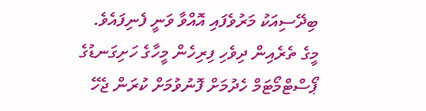ބިދޭސިއަކު މަރުވެފައި އޮއްވާ ވަނީ ފެނިފައެވެ.
މީގެ ތެރެއިން ދިވެހި ފިރިހެން މީހާގެ ހަށިގަނޑުގެ ޕޯސްޓްމޯޓަމް ހެދުމަށް ފޮނުވުމަށް ކުރަން ޖެހޭ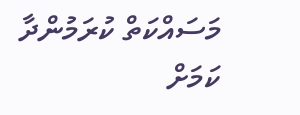މަސައްކަތް ކުރަމުންދާ ކަމަށް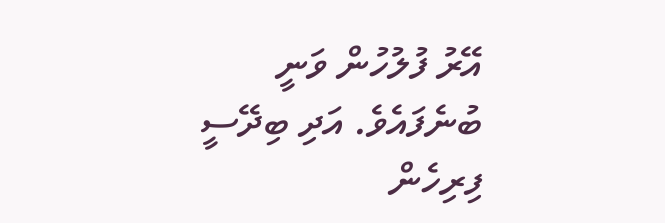އޭރު ފުލުހުން ވަނީ ބުނެފައެވެ. އަދި ބިދޭސީ ފިރިހެން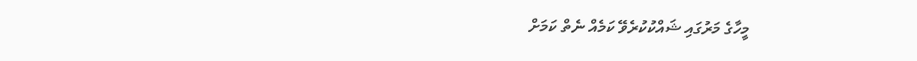މީހާގެ މަރުގައި ޝައްކުކުރެވޭ ކަމެއް ނެތް ކަމަށް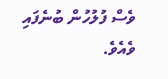ވެސް ފުލުހުން ބުނެފައި ވެއެވެ.